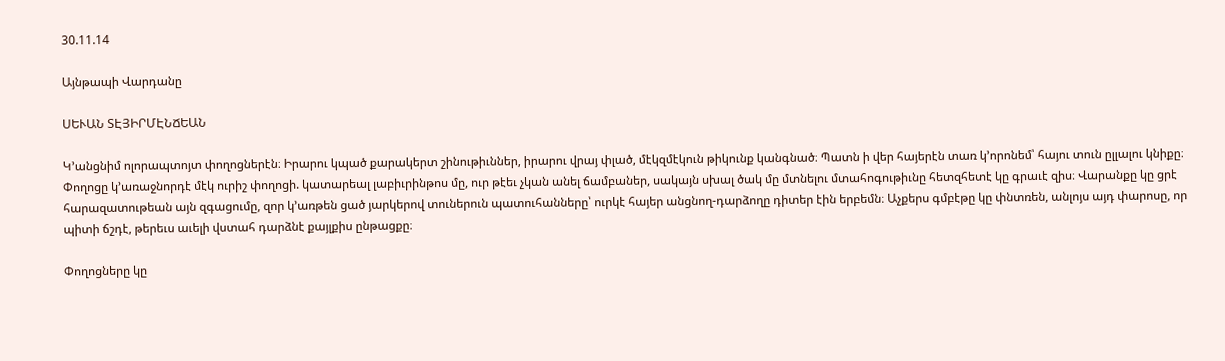30.11.14

Այնթապի Վարդանը

ՍԵՒԱՆ ՏԷՅԻՐՄԷՆՃԵԱՆ

Կ՚անցնիմ ոլորապտոյտ փողոցներէն։ Իրարու կպած քարակերտ շինութիւններ, իրարու վրայ փլած, մէկզմէկուն թիկունք կանգնած։ Պատն ի վեր հայերէն տառ կ՚որոնեմ՝ հայու տուն ըլլալու կնիքը։ Փողոցը կ՚առաջնորդէ մէկ ուրիշ փողոցի. կատարեալ լաբիւրինթոս մը, ուր թէեւ չկան անել ճամբաներ, սակայն սխալ ծակ մը մտնելու մտահոգութիւնը հետզհետէ կը գրաւէ զիս։ Վարանքը կը ցրէ հարազատութեան այն զգացումը, զոր կ՚առթեն ցած յարկերով տուներուն պատուհանները՝ ուրկէ հայեր անցնող-դարձողը դիտեր էին երբեմն։ Աչքերս գմբէթը կը փնտռեն, անլոյս այդ փարոսը, որ պիտի ճշդէ, թերեւս աւելի վստահ դարձնէ քայլքիս ընթացքը։

Փողոցները կը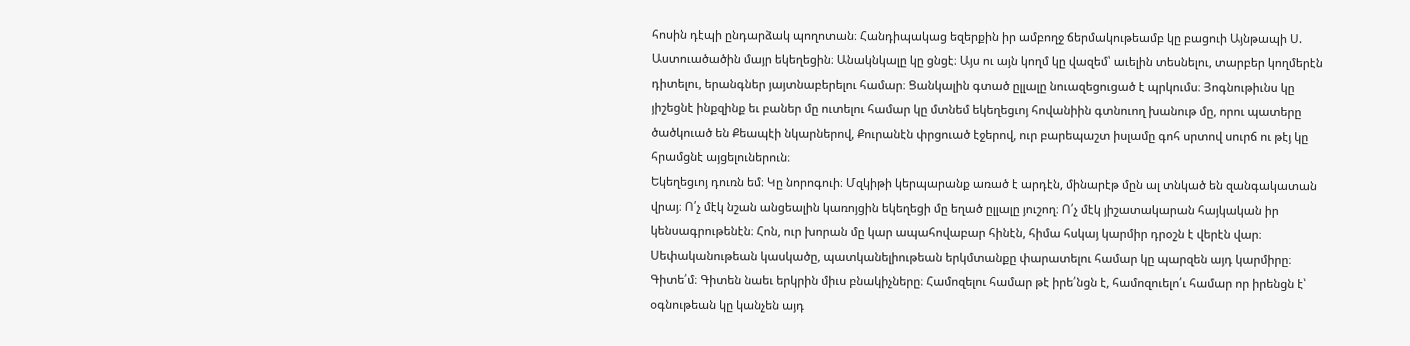հոսին դէպի ընդարձակ պողոտան։ Հանդիպակաց եզերքին իր ամբողջ ճերմակութեամբ կը բացուի Այնթապի Ս. Աստուածածին մայր եկեղեցին։ Անակնկալը կը ցնցէ։ Այս ու այն կողմ կը վազեմ՝ աւելին տեսնելու, տարբեր կողմերէն դիտելու, երանգներ յայտնաբերելու համար։ Ցանկալին գտած ըլլալը նուազեցուցած է պրկումս։ Յոգնութիւնս կը յիշեցնէ ինքզինք եւ բաներ մը ուտելու համար կը մտնեմ եկեղեցւոյ հովանիին գտնուող խանութ մը, որու պատերը ծածկուած են Քեապէի նկարներով, Քուրանէն փրցուած էջերով, ուր բարեպաշտ իսլամը գոհ սրտով սուրճ ու թէյ կը հրամցնէ այցելուներուն։
Եկեղեցւոյ դուռն եմ։ Կը նորոգուի։ Մզկիթի կերպարանք առած է արդէն, մինարէթ մըն ալ տնկած են զանգակատան վրայ։ Ո՛չ մէկ նշան անցեալին կառոյցին եկեղեցի մը եղած ըլլալը յուշող։ Ո՛չ մէկ յիշատակարան հայկական իր կենսագրութենէն։ Հոն, ուր խորան մը կար ապահովաբար հինէն, հիմա հսկայ կարմիր դրօշն է վերէն վար։ Սեփականութեան կասկածը, պատկանելիութեան երկմտանքը փարատելու համար կը պարզեն այդ կարմիրը։ Գիտե՛մ։ Գիտեն նաեւ երկրին միւս բնակիչները։ Համոզելու համար թէ իրե՛նցն է, համոզուելո՛ւ համար որ իրենցն է՝ օգնութեան կը կանչեն այդ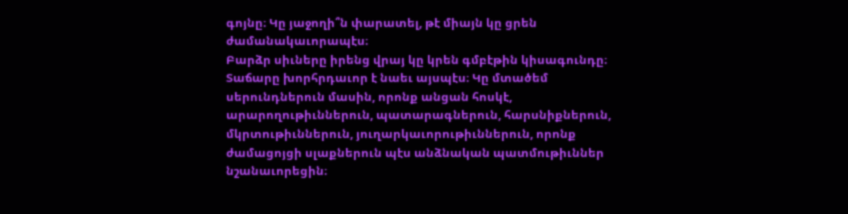գոյնը։ Կը յաջողի՞ն փարատել, թէ միայն կը ցրեն ժամանակաւորապէս։
Բարձր սիւները իրենց վրայ կը կրեն գմբէթին կիսագունդը։ Տաճարը խորհրդաւոր է նաեւ այսպէս։ Կը մտածեմ սերունդներուն մասին, որոնք անցան հոսկէ, արարողութիւններուն, պատարագներուն, հարսնիքներուն, մկրտութիւններուն, յուղարկաւորութիւններուն, որոնք ժամացոյցի սլաքներուն պէս անձնական պատմութիւններ նշանաւորեցին։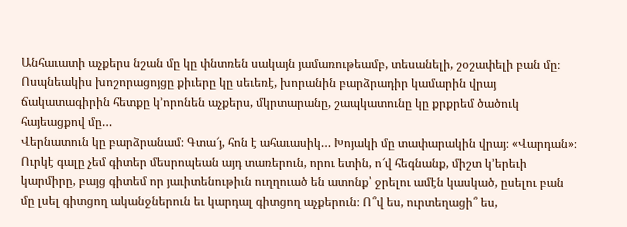Անհաւատի աչքերս նշան մը կը փնտռեն սակայն յամառութեամբ, տեսանելի, շօշափելի բան մը։ Ոսպնեակիս խոշորացոյցը քիւերը կը սեւեռէ, խորանին բարձրադիր կամարին վրայ ճակատագիրին հետքը կ՚որոնեն աչքերս, մկրտարանը, շապկատունը կը քրքրեմ ծածուկ հայեացքով մը…
Վերնատուն կը բարձրանամ։ Գտա՜յ, հոն է ահաւասիկ… Խոյակի մը տափարակին վրայ։ «Վարդան»։ Ուրկէ գալը չեմ գիտեր մեսրոպեան այդ տառերուն, որու ետին, ո՜վ հեգնանք, միշտ կ՚երեւի կարմիրը, բայց գիտեմ որ յաւիտենութիւն ուղղուած են ատոնք՝ ջրելու ամէն կասկած, ըսելու բան մը լսել գիտցող ականջներուն եւ կարդալ գիտցող աչքերուն։ Ո՞վ ես, ուրտեղացի՞ ես,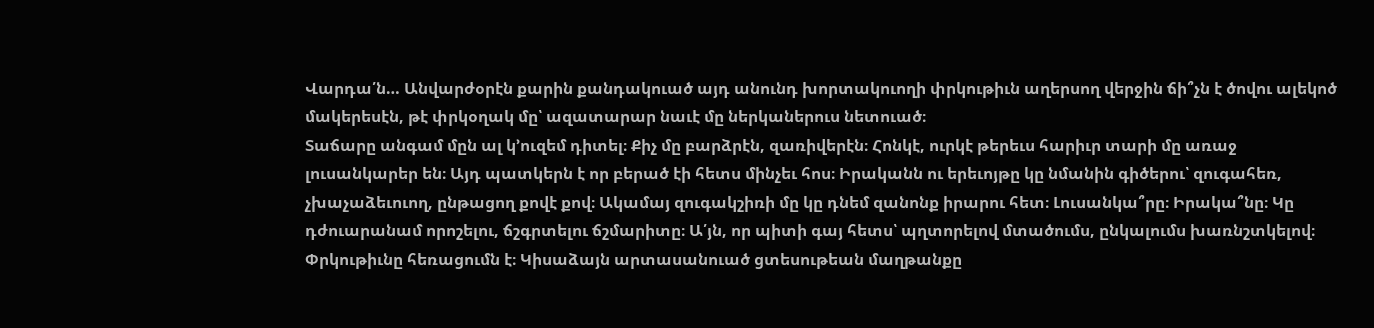Վարդա՛ն… Անվարժօրէն քարին քանդակուած այդ անունդ խորտակուողի փրկութիւն աղերսող վերջին ճի՞չն է ծովու ալեկոծ մակերեսէն, թէ փրկօղակ մը՝ ազատարար նաւէ մը ներկաներուս նետուած։
Տաճարը անգամ մըն ալ կ՚ուզեմ դիտել։ Քիչ մը բարձրէն, զառիվերէն։ Հոնկէ, ուրկէ թերեւս հարիւր տարի մը առաջ լուսանկարեր են։ Այդ պատկերն է որ բերած էի հետս մինչեւ հոս։ Իրականն ու երեւոյթը կը նմանին գիծերու՝ զուգահեռ, չխաչաձեւուող, ընթացող քովէ քով։ Ակամայ զուգակշիռի մը կը դնեմ զանոնք իրարու հետ։ Լուսանկա՞րը։ Իրակա՞նը։ Կը դժուարանամ որոշելու, ճշգրտելու ճշմարիտը։ Ա՛յն, որ պիտի գայ հետս՝ պղտորելով մտածումս, ընկալումս խառնշտկելով։
Փրկութիւնը հեռացումն է։ Կիսաձայն արտասանուած ցտեսութեան մաղթանքը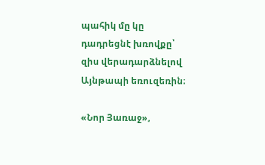պահիկ մը կը դադրեցնէ խռովքը՝ զիս վերադարձնելով Այնթապի եռուզեռին։

«Նոր Յառաջ»,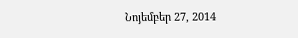Նոյեմբեր 27, 2014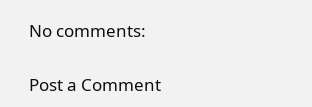No comments:

Post a Comment